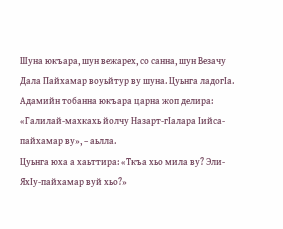Шуна юкъара, шун вежарех, со санна, шун Везачу Дала Пайхамар воуьйтур ву шуна. Цуьнга ладогІа.
Адамийн тобанна юкъара царна жоп делира: «Галилай-махкахь йолчу Назарт-гІалара Іийса-пайхамар ву», – аьлла.
Цуьнга юха а хаьттира: «Ткъа хьо мила ву? Эли-ЯхІу-пайхамар вуй хьо?»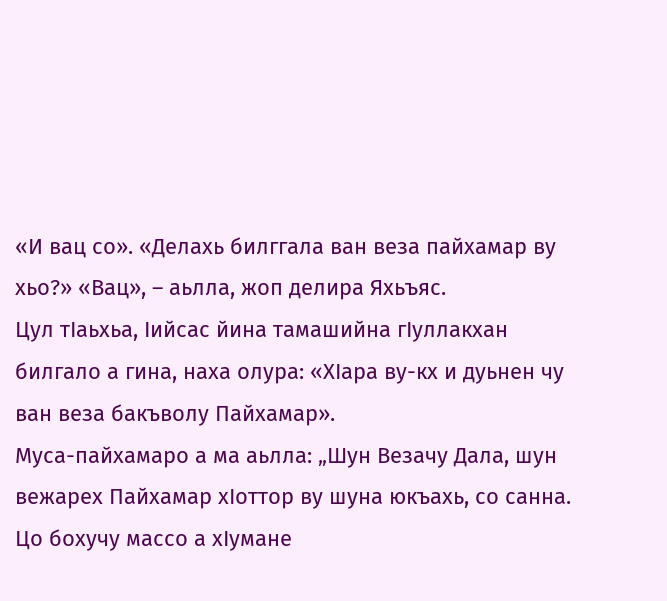«И вац со». «Делахь билггала ван веза пайхамар ву хьо?» «Вац», – аьлла, жоп делира Яхьъяс.
Цул тІаьхьа, Іийсас йина тамашийна гІуллакхан билгало а гина, наха олура: «ХІара ву-кх и дуьнен чу ван веза бакъволу Пайхамар».
Муса-пайхамаро а ма аьлла: „Шун Везачу Дала, шун вежарех Пайхамар хІоттор ву шуна юкъахь, со санна. Цо бохучу массо а хІумане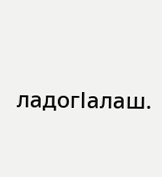ладогІалаш.